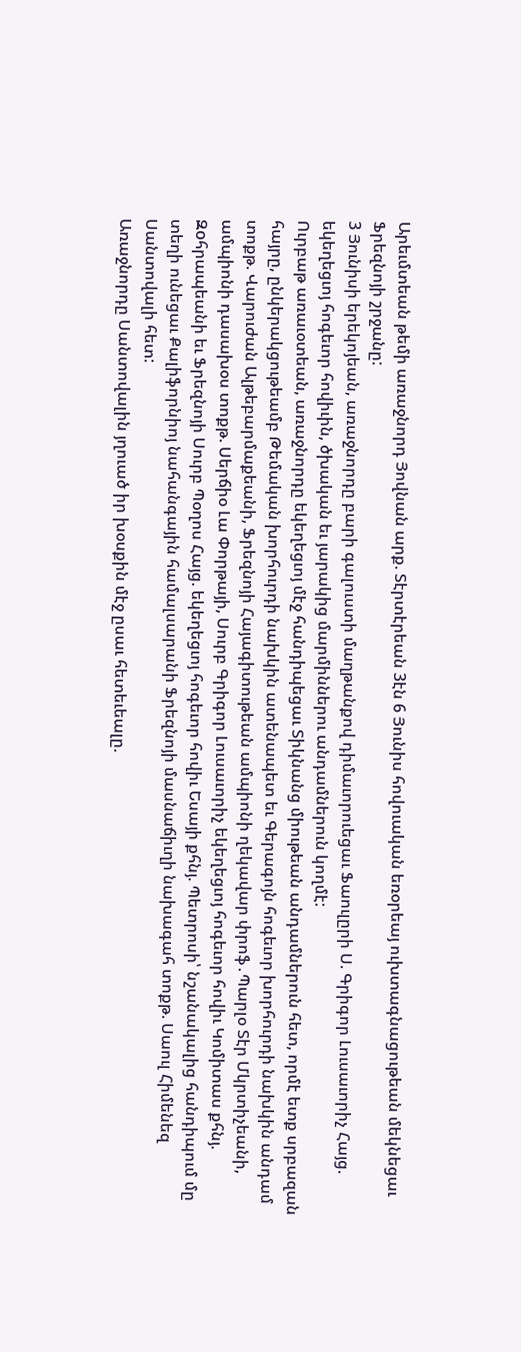Արեւմտեան թեմի առաջնորդ Յովնան արք. Տէրտէրեան 3էն 6 Յունիս հովուական եռօրեայ ուխտագնացութեան մեկնեցաւ Ֆրեզնոյի շրջանը:
3 Յունիսի երեկոյեան, առաջնորդը բարի գալուստի մաղթանքով դիմաւորուեցաւ Ֆաուլըրի Ս. Գրիգոր Լուսաւորիչ Հայց. եկեղեցւոյ հոգեւոր հովիւին, ծխական եւ յարակից մարմիններու անդամներուն կողմէ:
Ուրբաթ առաւօտեան, առաջնորդը եկեղեցւոյ մէջ հանդիպեցաւ Տիկնանց միութեան անդամներուն հետ, որմէ ետք սրբազան հայրը, ընկերակցութեամբ Թեմական խորհուրդի նախկին ատենապետ եւ Գերագոյն հոգեւոր խորհուրդի նախկին անդամ տոքթ. Վարուժան Ալթեբարմաքեանի, Ֆրեզնոյի Հայագիտութեան ամպիոնի ղեկավար փրոֆ․Պարլօ Տէր Մկրտիչեանի, ամպիոնի դասախօս տոքթ. Սերճիօ Լա Փորթայի, Սուրբ Գրիգոր Լուսաւորիչ եկեղեցւոյ հոգեւոր հովիւ Կոմիտաս քհնյ. Զoհրապեանի եւ Ֆրեզնոյի Սուրբ Պօղոս Հայց. եկեղեցւոյ հոգեւոր հովիւ Եսայի քհնյ. Պետրոսի՝ նշանակալից հանդիպում մը տեղի ունեցաւ Քալիֆորնիոյ նահանգային համալսարանի Ֆրեզնոյի մասնաճիւղի նախագահ տոքթ. Սաուլ Հիմենեզ Սանտովալի հետ:
Առաջնորդը Սանտովալին յղուած իր խօսքին մէջ ըսաւ հետեւեալը.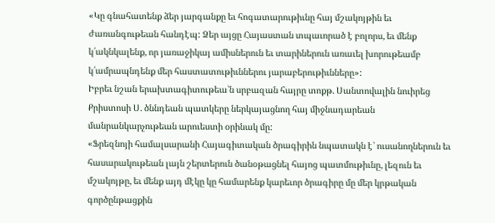«Կը գնահատենք ձեր յարգանքը եւ հոգատարութիւնը հայ մշակոյթին եւ ժառանգութեան հանդէպ: Ձեր այցը Հայաստան տպաւորած է բոլորս, եւ մենք կ՛ակնկալենք, որ յառաջիկայ ամիսներուն եւ տարիներուն առաւել խորութեամբ կ՛ամրապնդենք մեր հաստատութիւններու յարաբերութիւնները»:
Իբրեւ նշան երախտագիտութեա՝ն սրբազան հայրը տոքթ. Սանտովալին նուիրեց Քրիստոսի Ս. ծննդեան պատկերը ներկայացնող հայ միջնադարեան մանրանկարչութեան արուեստի օրինակ մը:
«Ֆրեզնոյի համալսարանի Հայագիտական ծրագիրին նպատակն է՝ ուսանողներուն եւ հասարակութեան լայն շերտերուն ծանօթացնել հայոց պատմութիւնը, լեզուն եւ մշակոյթը, եւ մենք այդ մէկը կը համարենք կարեւոր ծրագիրը մը մեր կրթական գործընթացքին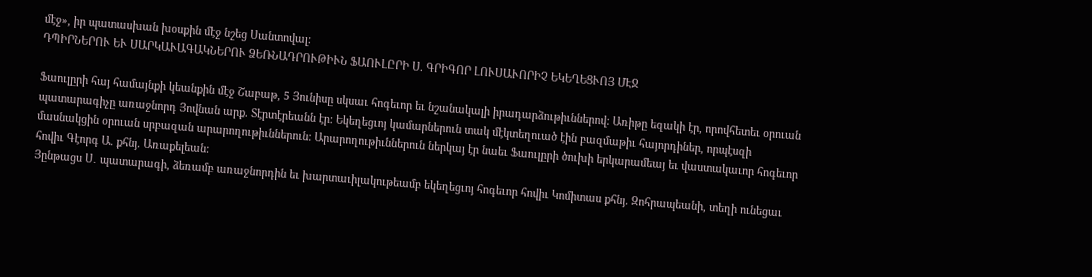մէջ», իր պատասխան խօսքին մէջ նշեց Սանտովալ:
ԴՊԻՐՆԵՐՈՒ ԵՒ ՍԱՐԿԱՒԱԳԱԿՆԵՐՈՒ ՁԵՌՆԱԴՐՈՒԹԻՒՆ ՖԱՈՒԼԸՐԻ Ս. ԳՐԻԳՈՐ ԼՈՒՍԱՒՈՐԻՉ ԵԿԵՂԵՑՒՈՅ ՄԷՋ

Ֆաուլըրի հայ համայնքի կեանքին մէջ Շաբաթ, 5 Յունիսը սկսաւ հոգեւոր եւ նշանակալի իրադարձութիւններով: Առիթը եզակի էր, որովհետեւ օրուան պատարագիչը առաջնորդ Յովնան արք. Տէրտէրեանն էր: Եկեղեցւոյ կամարներուն տակ մէկտեղուած էին բազմաթիւ հայորդիներ, որպէսզի մասնակցին օրուան սրբազան արարողութիւններուն: Արարողութիւններուն ներկայ էր նաեւ Ֆաուլըրի ծուխի երկարամեայ եւ վաստակաւոր հոգեւոր հովիւ Գէորգ Ա. քհնյ. Առաքելեան:
Յընթացս Ս․ պատարագի, ձեռամբ առաջնորդին եւ խարտաւիլակութեամբ եկեղեցւոյ հոգեւոր հովիւ Կոմիտաս քհնյ. Զոհրապեանի, տեղի ունեցաւ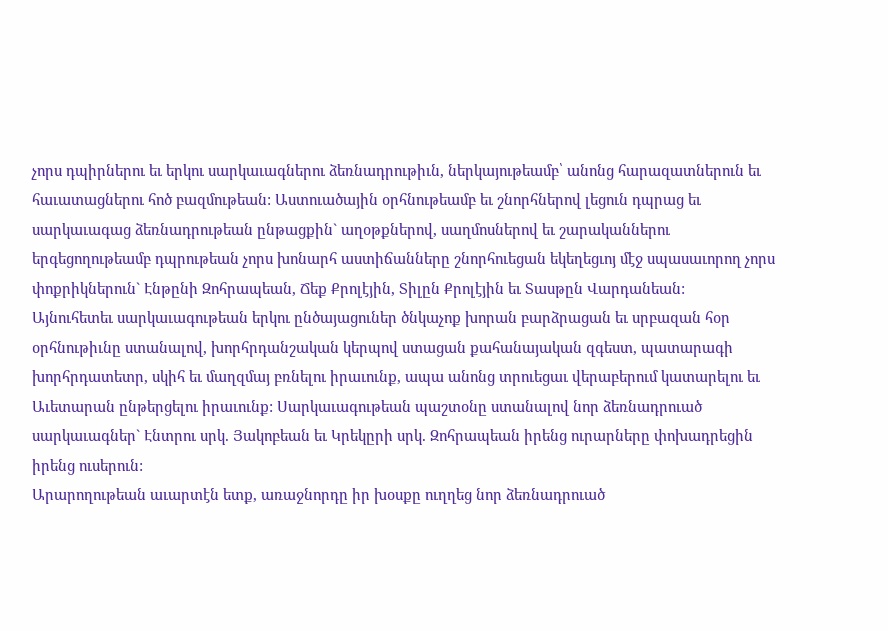չորս դպիրներու եւ երկու սարկաւագներու ձեռնադրութիւն, ներկայութեամբ՝ անոնց հարազատներուն եւ հաւատացներու հոծ բազմութեան: Աստուածային օրհնութեամբ եւ շնորհներով լեցուն դպրաց եւ սարկաւագաց ձեռնադրութեան ընթացքին` աղօթքներով, սաղմոսներով եւ շարականներու երգեցողութեամբ դպրութեան չորս խոնարհ աստիճանները շնորհուեցան եկեղեցւոյ մէջ սպասաւորող չորս փոքրիկներուն` Էնթընի Զոհրապեան, Ճեք Քրոլէյին, Տիլըն Քրոլէյին եւ Տասթըն Վարդանեան:
Այնուհետեւ սարկաւագութեան երկու ընծայացուներ ծնկաչոք խորան բարձրացան եւ սրբազան հօր օրհնութիւնը ստանալով, խորհրդանշական կերպով ստացան քահանայական զգեստ, պատարագի խորհրդատետր, սկիհ եւ մաղզմայ բռնելու իրաւունք, ապա անոնց տրուեցաւ վերաբերում կատարելու եւ Աւետարան ընթերցելու իրաւունք: Սարկաւագութեան պաշտօնը ստանալով նոր ձեռնադրուած սարկաւագներ` Էնտրու սրկ. Յակոբեան եւ Կրեկըրի սրկ. Զոհրապեան իրենց ուրարները փոխադրեցին իրենց ուսերուն:
Արարողութեան աւարտէն ետք, առաջնորդը իր խօսքը ուղղեց նոր ձեռնադրուած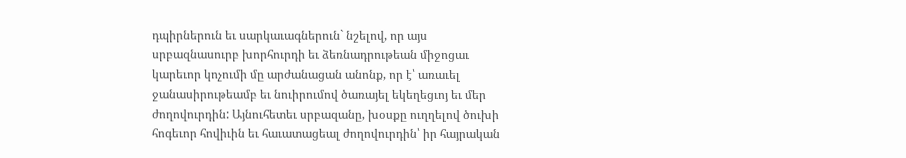դպիրներուն եւ սարկաւագներուն` նշելով, որ այս սրբազնասուրբ խորհուրդի եւ ձեռնադրութեան միջոցաւ կարեւոր կոչումի մը արժանացան անոնք, որ է՝ առաւել ջանասիրութեամբ եւ նուիրումով ծառայել եկեղեցւոյ եւ մեր ժողովուրդին: Այնուհետեւ սրբազանը, խօսքը ուղղելով ծուխի հոգեւոր հովիւին եւ հաւատացեալ ժողովուրդին՝ իր հայրական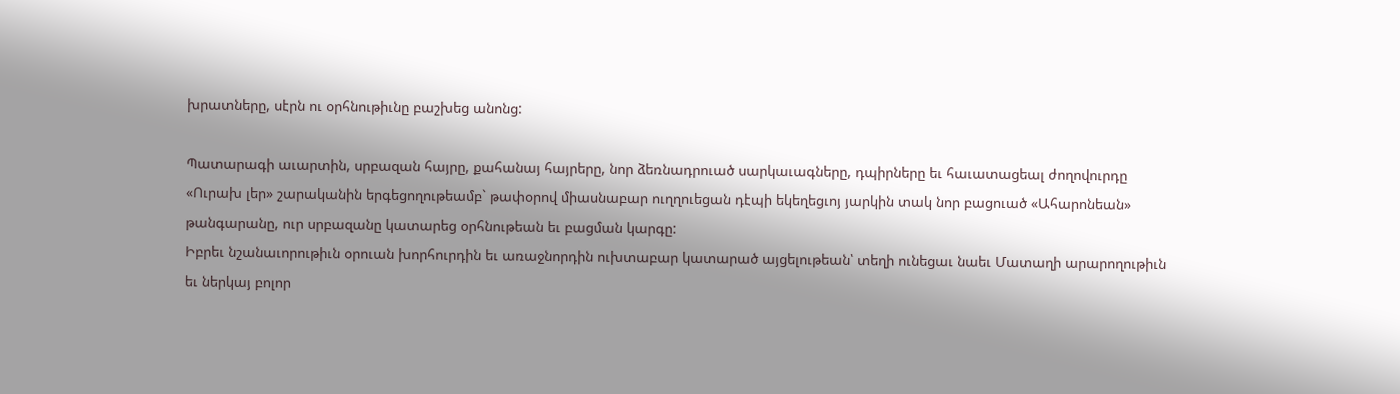խրատները, սէրն ու օրհնութիւնը բաշխեց անոնց:

Պատարագի աւարտին, սրբազան հայրը, քահանայ հայրերը, նոր ձեռնադրուած սարկաւագները, դպիրները եւ հաւատացեալ ժողովուրդը «Ուրախ լեր» շարականին երգեցողութեամբ` թափօրով միասնաբար ուղղուեցան դէպի եկեղեցւոյ յարկին տակ նոր բացուած «Ահարոնեան» թանգարանը, ուր սրբազանը կատարեց օրհնութեան եւ բացման կարգը:
Իբրեւ նշանաւորութիւն օրուան խորհուրդին եւ առաջնորդին ուխտաբար կատարած այցելութեան՝ տեղի ունեցաւ նաեւ Մատաղի արարողութիւն եւ ներկայ բոլոր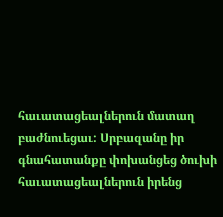հաւատացեալներուն մատաղ բաժնուեցաւ: Սրբազանը իր գնահատանքը փոխանցեց ծուխի հաւատացեալներուն իրենց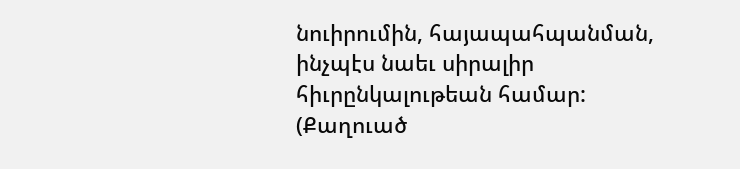նուիրումին, հայապահպանման, ինչպէս նաեւ սիրալիր հիւրընկալութեան համար:
(Քաղուած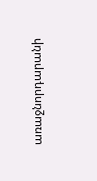առաջնորդարանի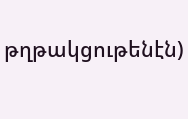թղթակցութենէն)